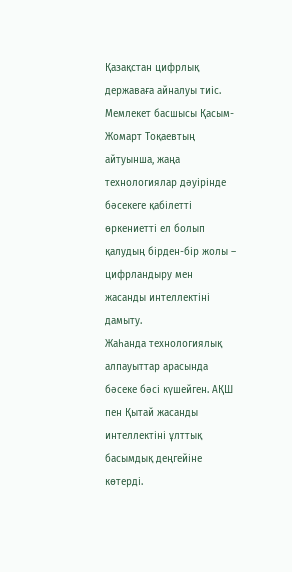Қазақстан цифрлық державаға айналуы тиіс. Мемлекет басшысы Қасым-Жомарт Тоқаевтың айтуынша, жаңа технологиялар дәуірінде бәсекеге қабілетті өркениетті ел болып қалудың бірден-бір жолы – цифрландыру мен жасанды интеллектіні дамыту.
Жаһанда технологиялық алпауыттар арасында бәсеке бәсі күшейген. АҚШ пен Қытай жасанды интеллектіні ұлттық басымдық деңгейіне көтерді.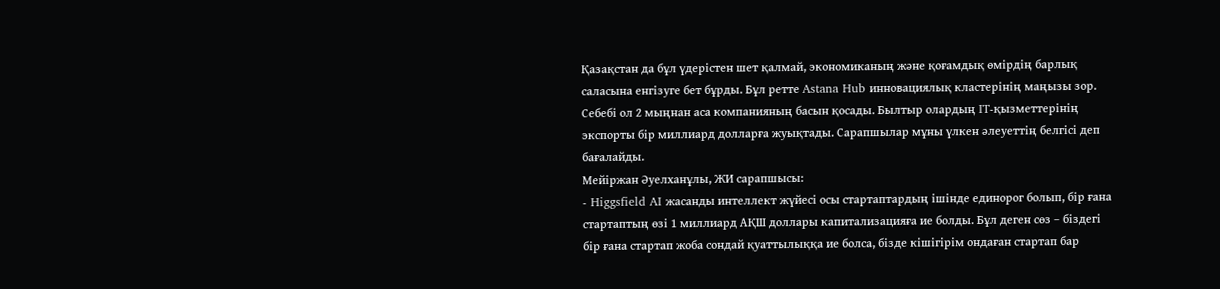Қазақстан да бұл үдерістен шет қалмай, экономиканың және қоғамдық өмірдің барлық саласына енгізуге бет бұрды. Бұл ретте Astana Hub инновациялық кластерінің маңызы зор. Себебі ол 2 мыңнан аса компанияның басын қосады. Былтыр олардың IT-қызметтерінің экспорты бір миллиард долларға жуықтады. Сарапшылар мұны үлкен әлеуеттің белгісі деп бағалайды.
Мейіржан Әуелханұлы, ЖИ сарапшысы:
- Higgsfield AI жасанды интеллект жүйесі осы стартаптардың ішінде единорог болып, бір ғана стартаптың өзі 1 миллиард АҚШ доллары капитализацияға ие болды. Бұл деген сөз – біздегі бір ғана стартап жоба сондай қуаттылыққа ие болса, бізде кішігірім ондаған стартап бар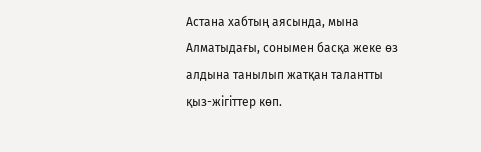Астана хабтың аясында, мына Алматыдағы, сонымен басқа жеке өз алдына танылып жатқан талантты қыз-жігіттер көп.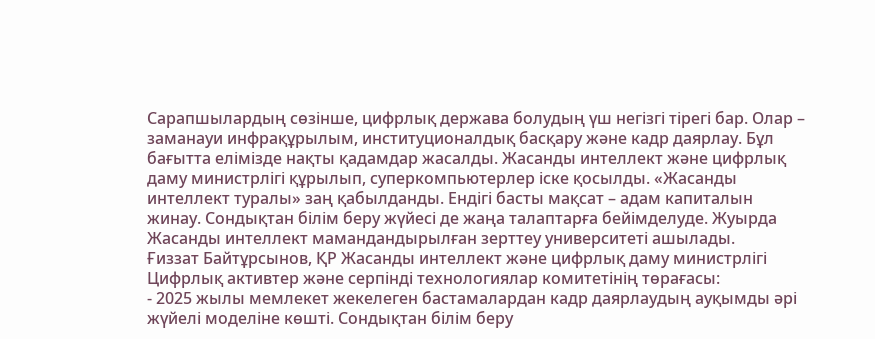Сарапшылардың сөзінше, цифрлық держава болудың үш негізгі тірегі бар. Олар – заманауи инфрақұрылым, институционалдық басқару және кадр даярлау. Бұл бағытта елімізде нақты қадамдар жасалды. Жасанды интеллект және цифрлық даму министрлігі құрылып, суперкомпьютерлер іске қосылды. «Жасанды интеллект туралы» заң қабылданды. Ендігі басты мақсат – адам капиталын жинау. Сондықтан білім беру жүйесі де жаңа талаптарға бейімделуде. Жуырда Жасанды интеллект мамандандырылған зерттеу университеті ашылады.
Ғиззат Байтұрсынов, ҚР Жасанды интеллект және цифрлық даму министрлігі Цифрлық активтер және серпінді технологиялар комитетінің төрағасы:
- 2025 жылы мемлекет жекелеген бастамалардан кадр даярлаудың ауқымды әрі жүйелі моделіне көшті. Сондықтан білім беру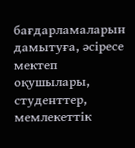бағдарламаларын дамытуға, әсіресе мектеп оқушылары, студенттер, мемлекеттік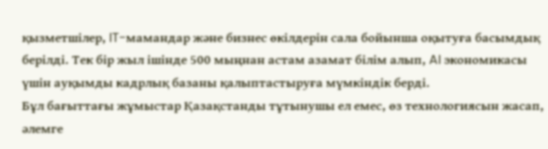қызметшілер, IT-мамандар және бизнес өкілдерін сала бойынша оқытуға басымдық берілді. Тек бір жыл ішінде 500 мыңнан астам азамат білім алып, AI экономикасы үшін ауқымды кадрлық базаны қалыптастыруға мүмкіндік берді.
Бұл бағыттағы жұмыстар Қазақстанды тұтынушы ел емес, өз технологиясын жасап, әлемге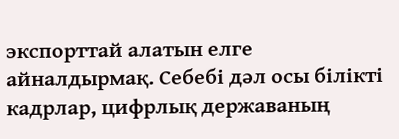экспорттай алатын елге айналдырмақ. Себебі дәл осы білікті кадрлар, цифрлық державаның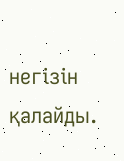негізін қалайды.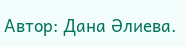Автор: Дана Әлиева.